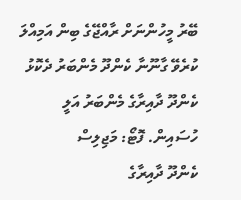ބޭރު މީހުންނަށް ރާއްޖޭގެ ބިން އަމިއްލަ ކުރެވޭ ގާނޫނާ ކެންދޫ މެންބަރު ދެކޮޅު
ކެންދޫ ދާއިރާގެ މެންބަރު އަލީ ހުސައިން. ފޮޓޯ: މަޖިލިސް
ކެންދޫ ދާއިރާގެ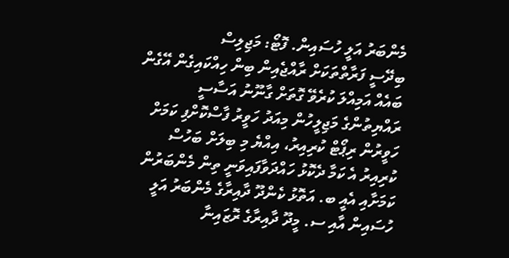މެންބަރު އަލީ ހުސައިން. ފޮޓޯ: މަޖިލިސް
ބިދޭސީ ފަރާތްތަކަށް ރާއްޖެއިން ބިން ހިއްކައިގެން އޭގެން ބައެއް އަމިއްލަ ކުރެވޭ ގޮތަށް ގާނޫނު އަސާސީ ރައްޔިތުންގެ މަޖިލީހުން މިއަދު ހަވީރު ފާސްކޮށްފި ކަމަށް ހަވީރުން ރިޕޯޓް ކުރިއިރު، އިއްޔެ މި ބިލަށް ބަހުސް ކުރިއިރު އެ ކަމާ ދެކޮޅު ހައްދަވާފައިވަނީ ތިން މެންބަރުން ކަމަށާއި އެއީ ބ. އަތޮޅު ކެންދޫ ދާއިރާގެ މެންބަރު އަލީ ހުސައިން އާއި ސ. މީދޫ ދާއިރާގެ ރޮޒައިނާ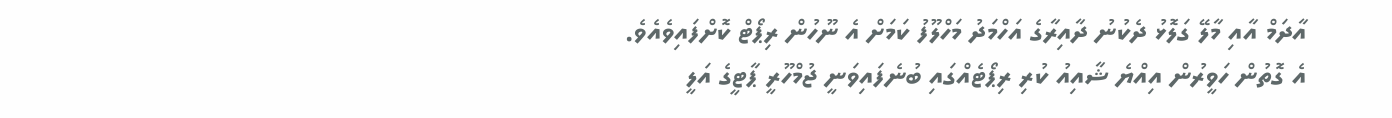އާދަމް އާއި މާލޭ ގަލޮޅު ދެކުނު ދާއިރާގެ އަހްމަދު މަހްލޫފު ކަމަށް އެ ނޫހުން ރިޕޯޓް ކޮށްފައިވެއެވެ.
އެ ގޮތުން ހަވީރުން އިއްޔެ ޝާއިއު ކުރި ރިޕޯޓެއްގައި ބުނެފައިވަނީ ޖުމްހޫރީ ޕާޓީގެ އަލީ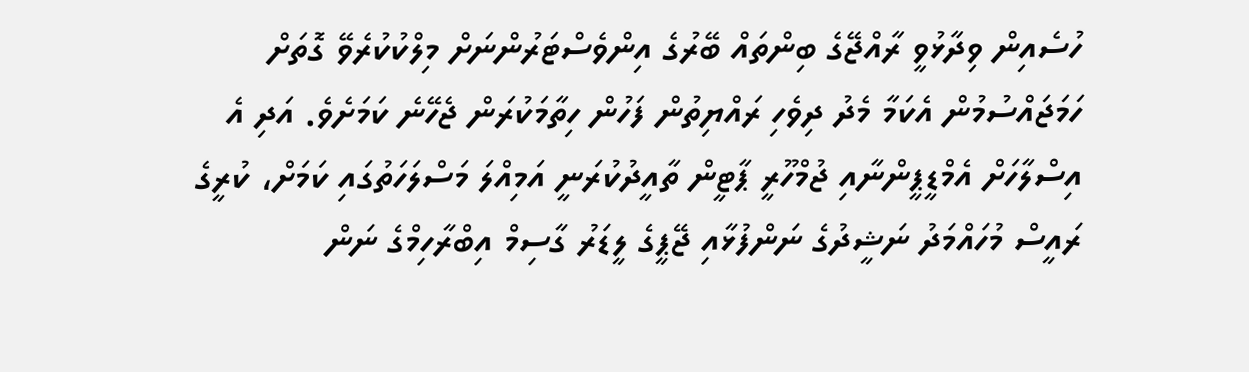ހުސެއިން ވިދާޅުވީ ރާއްޖޭގެ ބިންތައް ބޭރުގެ އިންވެސްޓަރުންނަށް މިލްކުކުރެވޭ ގޮތަށް ހަމަޖައްސުމުން އެކަމާ މެދު ދިވެހި ރައްޔިތުން ފަހުން ހިތާމަކުރަން ޖެހޭނެ ކަމަށެވެ. އަދި އެ އިސްލާހަށް އެމްޑީޕީންނާއި ޖުމްހޫރީ ޕާޓީން ތާއީދުކުރަނީ އަމިއްލަ މަސްލަހަތުގައި ކަމަށް، ކުރީގެ ރައީސް މުހައްމަދު ނަޝީދުގެ ނަންފުޅާއި ޖޭޕީގެ ލީޑަރު ގާސިމް އިބްރާހިމްގެ ނަން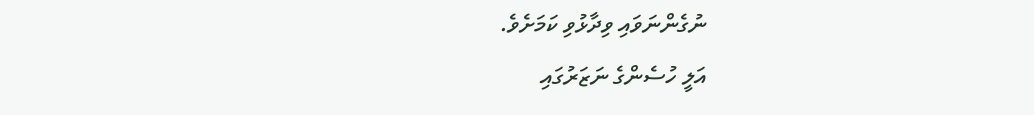ނުގެންނަވައި ވިދާޅުވި ކަމަށެވެ.
އަލީ ހުސެންގެ ނަޒަރުގައި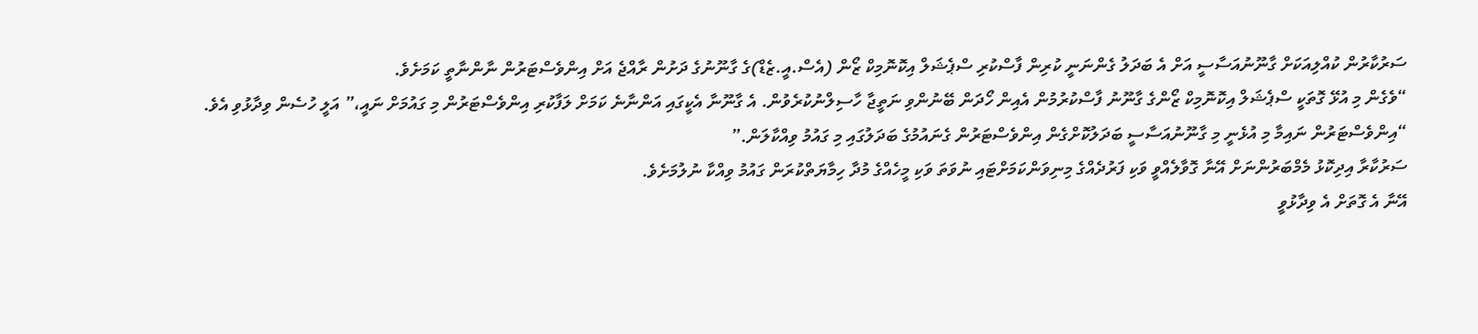ސަރުކާރުން ކުއްލިއަކަށް ގާނޫނުއަސާސީ އަށް އެ ބަދަލު ގެންނަނީ ކުރިން ފާސްކުރި ސްޕެޝަލް އިކޮނޮމިކް ޒޯން (އެސް.އީ.ޒެޑް)ގެ ގާނޫނުގެ ދަށުން ރާއްޖެ އަށް އިންވެސްޓަރުން ނާންނާތީ ކަމަށެވެ.
“ވެގެން މި އުޅޭ ގޮތަކީ ސްޕެޝަލް އިކޮނޮމިކް ޒޯންގެ ގާނޫނު ފާސްކުރުމުން އެއިން ހޯދަން ބޭނުންވި ނަތީޖާ ހާސިލްނުކުރެވުން. އެ ގާނޫނާ އެކީގައި އަންނާނެ ކަމަށް ލަފާކުރި އިންވެސްޓަރުން މި ގައުމަށް ނައީ،” އަލީ ހުސެން ވިދާޅުވި އެވެ.
“އިންވެސްޓަރުން ނައިމާ މި އުޅެނީ މި ގާނޫނުއަސާސީ ބަދަލުކޮށްގެން އިންވެސްޓަރުން ގެނައުމުގެ ބަދަލުގައި މި ގައުމު ވިއްކާލަން.”
ސަރުކާރާ އިދިކޮޅު މެމްބަރުންނަށް އޭނާ ގޮވާލެއްވީ ވަކި ފަރުދެއްގެ މިނިވަންކަމަށްޓައި ނުވަތަ ވަކި މީހެއްގެ މުދާ ހިމާޔަތްކުރަން ގައުމު ވިއްކާ ނުލުމަށެވެ.
އޭނާ އެ ގޮތަށް އެ ވިދާޅުވީ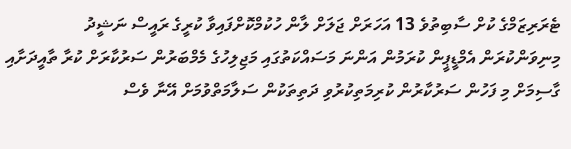ޓެރަރިޒަމްގެ ކުށް ސާބިތުވެ 13 އަހަރަށް ޖަލަށް ލާން ހުކުމްކޮށްފައިވާ ކުރީގެ ރައީސް ނަޝީދު މިނިވަންކުރަން އެމްޑީޕީން ކުރަމުން އަންނަ މަސައްކަތުގައި މަޖިލިހުގެ މެމްބަރުން ސަރުކާރަށް ކުރާ ތާއީދަށާއި ގާސިމަށް މި ފަހުން ސަރުކާރުން ކުރިމަތިކުރުވި ދަތިތަކުން ސަލާމަތްވުމަށް އޭނާ ވެސް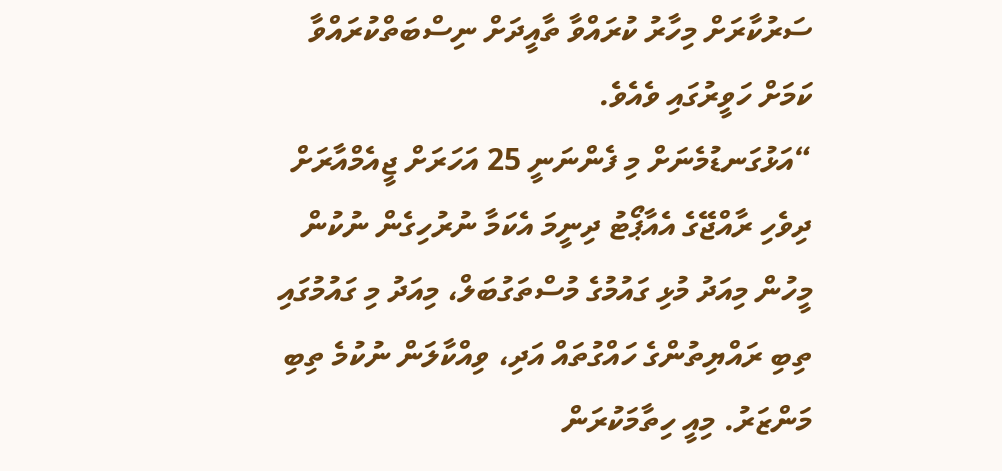ސަރުކާރަށް މިހާރު ކުރައްވާ ތާއީދަށް ނިސްބަތްކުރައްވާ ކަމަށް ހަވީރުގައި ވެއެވެ.
“އަޅުގަނޑުމެނަށް މި ފެންނަނީ 25 އަހަރަށް ޖީއެމްއާރަށް ދިވެހި ރާއްޖޭގެ އެއާޕޯޓު ދިނީމަ އެކަމާ ނުރުހިގެން ނުކުން މީހުން މިއަދު މުޅި ގައުމުގެ މުސްތަގުބަލް، މިއަދު މި ގައުމުގައި ތިބި ރައްޔިތުންގެ ހައްގުތައް އަދި، ވިއްކާލަން ނުކުމެ ތިބި މަންޒަރު. މިއީ ހިތާމަކުރަން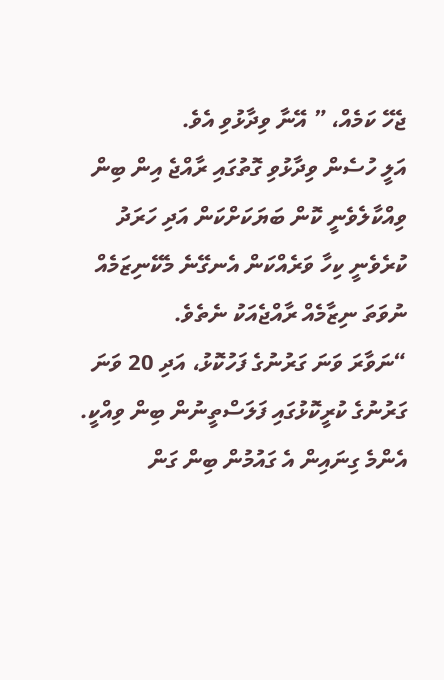ޖެހޭ ކަމެއް، ” އޭނާ ވިދާޅުވި އެވެ.
އަލީ ހުސެން ވިދާޅުވި ގޮތުގައި ރާއްޖެ އިން ބިން ވިއްކާލެވެނީ ކޮން ބަޔަކަށްކަން އަދި ހަރަދު ކުރެވެނީ ކިހާ ވަރެއްކަން އެނގޭނެ މެކޭނިޒަމެއް ނުވަތަ ނިޒާމެއް ރާއްޖެއަކު ނެތެވެ.
“ނަވާރަ ވަނަ ގަރުނުގެ ފަހުކޮޅު، އަދި 20 ވަނަ ގަރުނުގެ ކުރީކޮޅުގައި ފަލަސްތީނުން ބިން ވިއްކީ.  އެންމެ ގިނައިން އެ ގައުމުން ބިން ގަން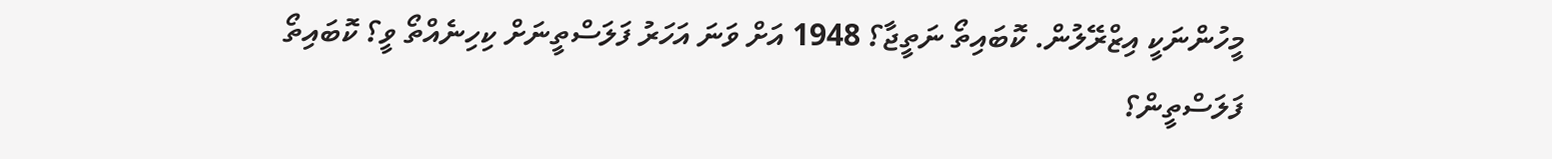މީހުންނަކީ އިޒްރޭލުން. ކޮބައިތޯ ނަތީޖާ؟ 1948 އަށް ވަނަ އަހަރު ފަލަސްތީނަށް ކިހިނެއްތޯ ވީ؟ ކޮބައިތޯ ފަލަސްތީން؟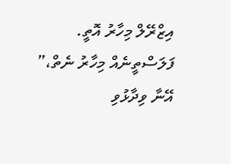އިޒްރޭލް މިހާރު އޮތީ. ފަލަސްތީނެއް މިހާރު ނެތް،” އޭނާ ވިދާޅުވި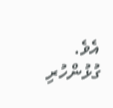އެވެ.
ގުޅުންހުރި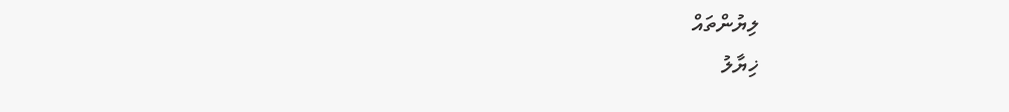ލިޔުންތައް
ޚިޔާލު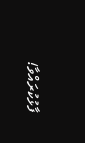ފާޅުކުރައްވާ!